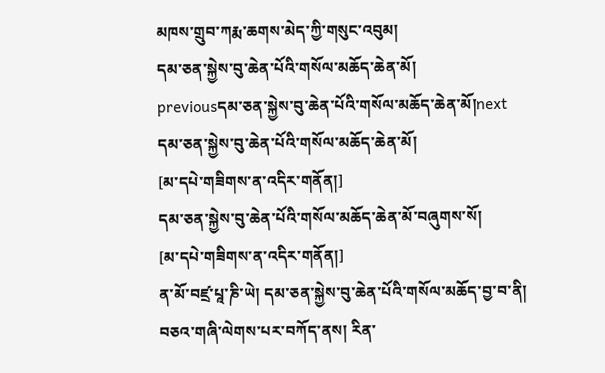མཁས་གྲུབ་ཀརྨ་ཆགས་མེད་ཀྱི་གསུང་འབུམ།
དམ་ཅན་སྐྱེས་བུ་ཆེན་པོའི་གསོལ་མཆོད་ཆེན་མོ།
previousདམ་ཅན་སྐྱེས་བུ་ཆེན་པོའི་གསོལ་མཆོད་ཆེན་མོ།next
དམ་ཅན་སྐྱེས་བུ་ཆེན་པོའི་གསོལ་མཆོད་ཆེན་མོ།
[མ་དཔེ་གཟིགས་ན་འདིར་གནོན།]
དམ་ཅན་སྐྱེས་བུ་ཆེན་པོའི་གསོལ་མཆོད་ཆེན་མོ་བཞུགས་སོ།
[མ་དཔེ་གཟིགས་ན་འདིར་གནོན།]
ན་མོ་བཛྲ་པཱ་ཎི་ཡེ། དམ་ཅན་སྐྱེས་བུ་ཆེན་པོའི་གསོལ་མཆོད་བྱ་བ་ནི། བཅའ་གཞི་ལེགས་པར་བཀོད་ནས། རིན་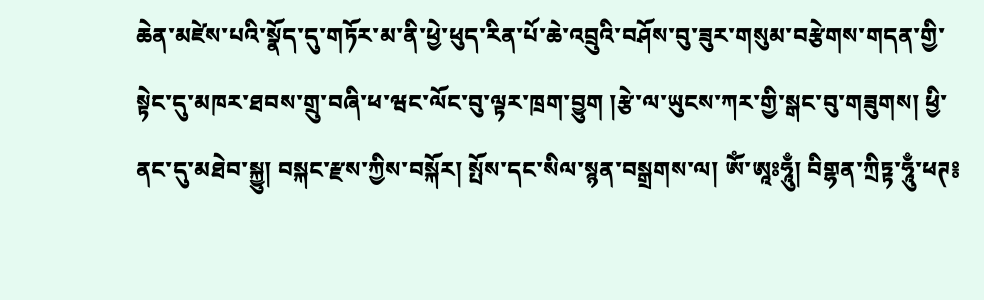ཆེན་མཛེས་པའི་སྣོད་དུ་གཏོར་མ་ནི་ཕྱེ་ཕུད་རིན་པོ་ཆེ་འབྲུའི་བཤོས་བུ་ཟུར་གསུམ་བརྩེགས་གདན་གྱི་སྟེང་དུ་མཁར་ཐབས་གྲུ་བཞི་ཕ་ཝང་ལོང་བུ་ལྟར་ཁྲག་བྱུག །རྩེ་ལ་ཡུངས་ཀར་གྱི་སྒང་བུ་གཟུགས། ཕྱི་ནང་དུ་མཐེབ་སྐྱུ། བསྐང་རྫས་ཀྱིས་བསྐོར། སྤོས་དང་སིལ་སྙན་བསྒྲགས་ལ། ཨོཾ་ཨཱཿཧཱུྃ། བིགྷན་ཀྲིཏྟ་ཧཱུྃ་ཕཊ༔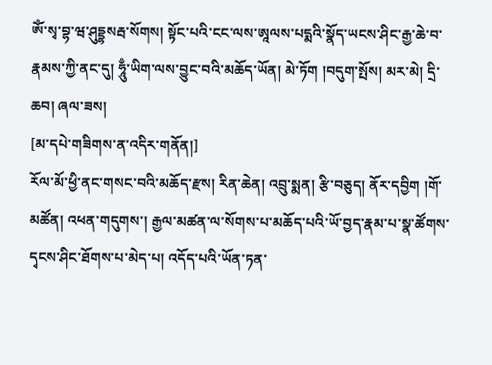ཨོཾ་སྭ་བྷ་ཝ་ཤུདྡྷསརྦ་སོགས། སྟོང་པའི་ངང་ལས་ཨཱལས་པདྨའི་སྣོད་ཡངས་ཤིང་རྒྱ་ཆེ་བ་རྣམས་ཀྱི་ནང་དུ། ཧཱུྃ་ཡིག་ལས་བྱུང་བའི་མཆོད་ཡོན། མེ་ཏོག །བདུག་སྤོས། མར་མེ། དྲི་ཆབ། ཞལ་ཟས།
[མ་དཔེ་གཟིགས་ན་འདིར་གནོན།]
རོལ་མོ་ཕྱི་ནང་གསང་བའི་མཆོད་རྫས། རིན་ཆེན། འབྲུ་སྨན། རྩི་བཅུད། ནོར་དབྱིག །གོ་མཚོན། འཕན་གདུགས་། རྒྱལ་མཚན་ལ་སོགས་པ་མཆོད་པའི་ཡོ་བྱད་རྣམ་པ་སྣ་ཚོགས་དྭངས་ཤིང་ཐོགས་པ་མེད་པ། འདོད་པའི་ཡོན་ཏན་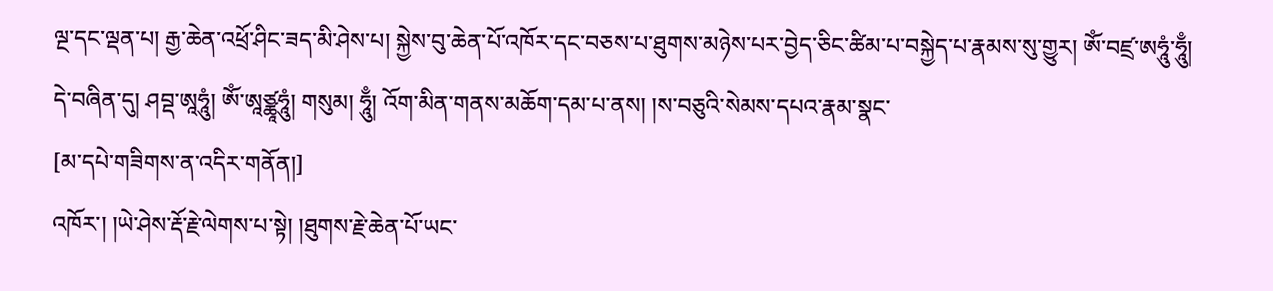ལྔ་དང་ལྡན་པ། རྒྱ་ཆེན་འཕྲོ་ཤིང་ཟད་མི་ཤེས་པ། སྐྱེས་བུ་ཆེན་པོ་འཁོར་དང་བཅས་པ་ཐུགས་མཉེས་པར་བྱེད་ཅིང་ཚིམ་པ་བསྐྱེད་པ་རྣམས་སུ་གྱུར། ཨོཾ་བཛྲ་ཨཧཱུཾ་ཧཱུྃ། དེ་བཞིན་དུ། ཤབྡ་ཨཱཧཱུཾ། ཨོཾ་ཨཱཙྪཱཧཱུཾ། གསུམ། ཧཱུྃ། འོག་མིན་གནས་མཆོག་དམ་པ་ནས། །ས་བཅུའི་སེམས་དཔའ་རྣམ་སྣང་
[མ་དཔེ་གཟིགས་ན་འདིར་གནོན།]
འཁོར་། །ཡེ་ཤེས་རྡོ་རྗེ་ལེགས་པ་སྟེ། །ཐུགས་རྗེ་ཆེན་པོ་ཡང་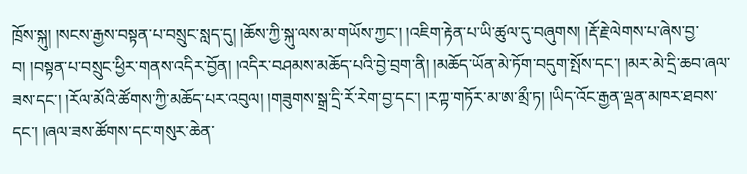ཁྲོས་སྐུ། །སངས་རྒྱས་བསྟན་པ་བསྲུང་སླད་དུ། །ཆོས་ཀྱི་སྐུ་ལས་མ་གཡོས་ཀྱང་། །འཇིག་རྟེན་པ་ཡི་ཚུལ་དུ་བཞུགས། །རྡོ་རྗེ་ལེགས་པ་ཞེས་བྱ་བ། །བསྟན་པ་བསྲུང་ཕྱིར་གནས་འདིར་བྱོན། །འདིར་བཤམས་མཆོད་པའི་བྱེ་བྲག་ནི། །མཆོད་ཡོན་མེ་ཏོག་བདུག་སྤོས་དང་། །མར་མེ་དྲི་ཆབ་ཞལ་ཟས་དང་། །རོལ་མོའི་ཚོགས་ཀྱི་མཆོད་པར་འབུལ། །གཟུགས་སྒྲ་དྲི་རོ་རེག་བྱ་དང་། །རཀྟ་གཏོར་མ་ཨ་མྲྀ་ཏ། །ཡིད་འོང་རྒྱན་ལྡན་མཁར་ཐབས་དང་། །ཞལ་ཟས་ཚོགས་དང་གསུར་ཆེན་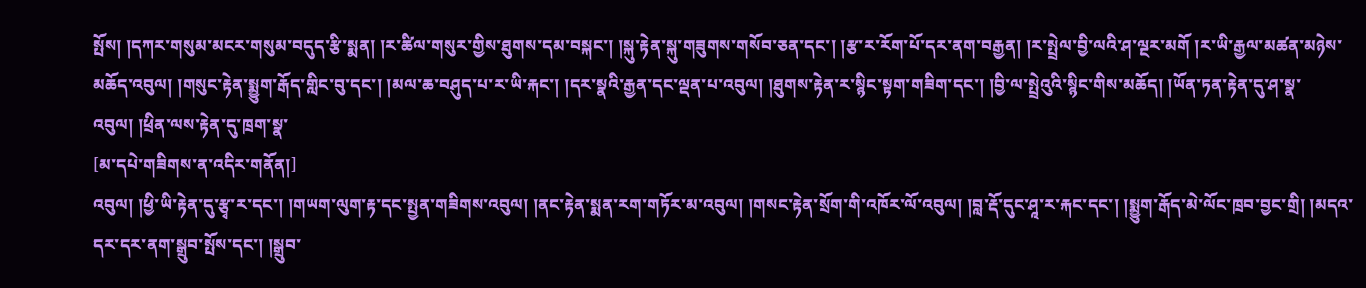སྤོས། །དཀར་གསུམ་མངར་གསུམ་བདུད་རྩི་སྨན། །ར་ཚིལ་གསུར་གྱིས་ཐུགས་དམ་བསྐང་། །སྐུ་རྟེན་སྐུ་གཟུགས་གསོབ་ཅན་དང་། །རྩ་ར་རོག་པོ་དར་ནག་བརྒྱན། །ར་སྤྲེལ་བྱི་ལའི་ཤ་ལྔར་མགོ །ར་ཡི་རྒྱལ་མཚན་མཉེས་མཆོད་འབུལ། །གསུང་རྟེན་སྨྱུག་རྒོད་གླིང་བུ་དང་། །མལ་ཆ་བཤུད་པ་ར་ཡི་རྐང་། །དར་སྣའི་རྒྱན་དང་ལྡན་པ་འབུལ། །ཐུགས་རྟེན་ར་སྙིང་སྟག་གཟིག་དང་། །བྱི་ལ་སྤྲེའུའི་སྙིང་གིས་མཆོད། །ཡོན་ཏན་རྟེན་དུ་ཤ་སྣ་འབུལ། །ཕྲིན་ལས་རྟེན་དུ་ཁྲག་སྣ་
[མ་དཔེ་གཟིགས་ན་འདིར་གནོན།]
འབུལ། །ཕྱི་ཡི་རྟེན་དུ་རྩྭ་ར་དང་། །གཡག་ལུག་རྟ་དང་སྤྱན་གཟིགས་འབུལ། །ནང་རྟེན་སྨན་རག་གཏོར་མ་འབུལ། །གསང་རྟེན་སྲོག་གི་འཁོར་ལོ་འབུལ། །བླ་རྡོ་དུང་ཤཱ་ར་རྐང་དང་། །སྨྱུག་རྒོད་མེ་ལོང་ཁྲབ་བྱང་གྲི། །མདའ་དར་དར་ནག་སྒྲུབ་སྤོས་དང་། །སྒྲུབ་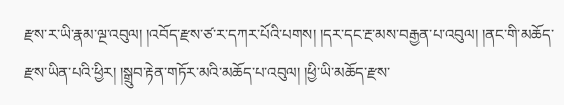རྫས་ར་ཡི་རྣམ་ལྔ་འབུལ། །འབོད་རྫས་ཙ་ར་དཀར་པོའི་པགས། །དར་དང་རྔ་མས་བརྒྱན་པ་འབུལ། །ནང་གི་མཆོད་རྫས་ཡིན་པའི་ཕྱིར། །སྒྲུབ་རྟེན་གཏོར་མའི་མཆོད་པ་འབུལ། །ཕྱི་ཡི་མཆོད་རྫས་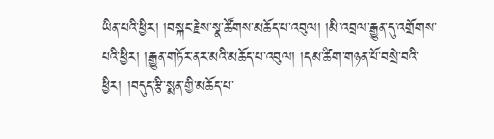ཡིན་པའི་ཕྱིར། །བསྐང་རྗེས་སྣ་ཚོགས་མཆོད་པ་འབུལ། །མི་འབྲལ་རྒྱུན་དུ་འགྲོགས་པའི་ཕྱིར། །རྒྱུན་གཏོར་ནར་མའི་མཆོད་པ་འབུལ། །དམ་ཚིག་གཉན་པོ་བསྲེ་བའི་ཕྱིར། །བདུད་རྩི་སྨན་གྱི་མཆོད་པ་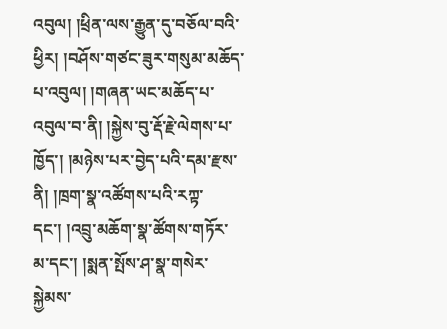འབུལ། །ཕྲིན་ལས་རྒྱུན་དུ་བཅོལ་བའི་ཕྱིར། །བཤོས་གཙང་ཟུར་གསུམ་མཆོད་པ་འབུལ། །གཞན་ཡང་མཆོད་པ་འབུལ་བ་ནི། །སྐྱེས་བུ་རྡོ་རྗེ་ལེགས་པ་ཁྱོད་། །མཉེས་པར་བྱེད་པའི་དམ་རྫས་ནི། །ཁྲག་སྣ་འཚོགས་པའི་རཀྟ་དང་། །འབྲུ་མཆོག་སྣ་ཚོགས་གཏོར་མ་དང་། །སྨན་སྤོས་ཤ་སྣ་གསེར་སྐྱེམས་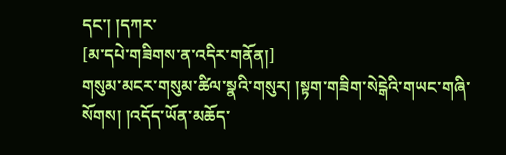དང་། །དཀར་
[མ་དཔེ་གཟིགས་ན་འདིར་གནོན།]
གསུམ་མངར་གསུམ་ཚིལ་སྣའི་གསུར། །སྟག་གཟིག་སེངྒེའི་གཡང་གཞི་སོགས། །འདོད་ཡོན་མཆོད་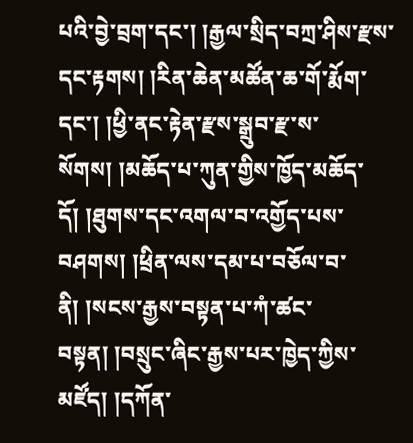པའི་བྱེ་བྲག་དང་། །རྒྱལ་སྲིད་བཀྲ་ཤིས་རྫས་དང་རྟགས། །རིན་ཆེན་མཚོན་ཆ་གོ་རྨོག་དང་། །ཕྱི་ནང་རྟེན་རྫས་སྒྲུབ་རྫ་ས་སོགས། །མཆོད་པ་ཀུན་གྱིས་ཁྱོད་མཆོད་དོ། །ཐུགས་དང་འགལ་བ་འགྱོད་པས་བཤགས། །ཕྲིན་ལས་དམ་པ་བཅོལ་བ་ནི། །སངས་རྒྱས་བསྟན་པ་ཀཾ་ཚང་བསྟན། །བསྲུང་ཞིང་རྒྱས་པར་ཁྱེད་ཀྱིས་མཛོད། །དཀོན་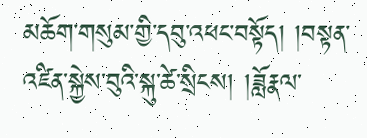མཆོག་གསུམ་གྱི་དབུ་འཕང་བསྟོད། །བསྟན་འཛིན་སྐྱེས་བུའི་སྐུ་ཚེ་སྲིངས། །ཟློརྣལ་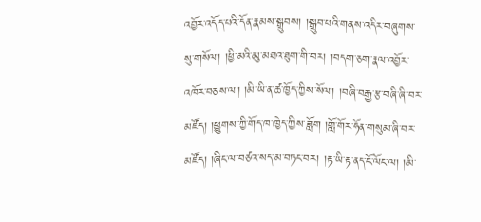འབྱོར་འདོད་པའི་དོན་རྣམས་སྒྲུབས། །སྒྲུབ་པའི་གནས་འདིར་བཞུགས་སུ་གསོལ། །ཕྱི་མའི་མུ་མཐའ་ཐུག་གི་བར། །བདག་ཅག་རྣལ་འབྱོར་འཁོར་བཅས་ལ། །མི་ཡི་ན་ཚ་ཁྱོད་ཀྱིས་སོལ། །བཞི་བརྒྱ་རྩ་བཞི་ཞི་བར་མཛོད། །ཕྱུགས་ཀྱི་གོད་ཁ་ཁྱེད་ཀྱིས་ཟློག །གློ་གོར་ཧོན་གསུམ་ཞི་བར་མཛོད། །ཞིང་ལ་བཙའ་སད་མ་བཏང་བར། །རྟ་ཡི་རྟ་ནད་ངོ་ལོང་ལ། །མི་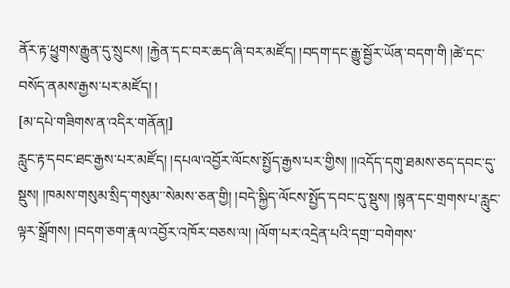ནོར་རྟ་ཕྱུགས་རྒྱུན་དུ་སྲུངས། །རྐྱེན་དང་བར་ཆད་ཞི་བར་མཛོད། །བདག་དང་རྒྱུ་སྦྱོར་ཡོན་བདག་གི །ཚེ་དང་བསོད་ནམས་རྒྱས་པར་མཛོད། །
[མ་དཔེ་གཟིགས་ན་འདིར་གནོན།]
རླུང་རྟ་དབང་ཐང་རྒྱས་པར་མཛོད། །དཔལ་འབྱོར་ལོངས་སྤྱོད་རྒྱས་པར་གྱིས། །།འདོད་དགུ་ཐམས་ཅད་དབང་དུ་སྡུས། །ཁམས་གསུམ་སྲིད་གསུམ་་སེམས་ཅན་གྱི། །བདེ་སྐྱིད་ལོངས་སྤྱོད་དབང་དུ་སྡུས། །སྙན་དང་གྲགས་པ་རླུང་ལྟར་སྒྲོགས། །བདག་ཅག་རྣལ་འབྱོར་འཁོར་བཅས་ལ། །ལོག་པར་འདྲེན་པའི་དགྲ་་བགེགས་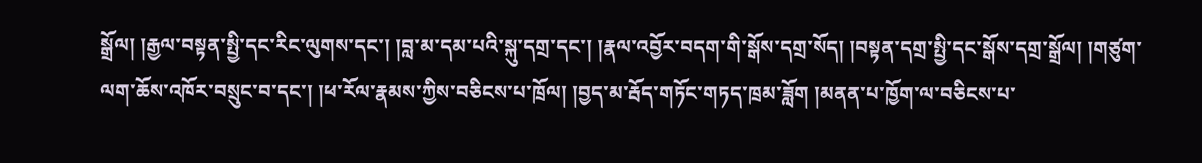སྒྲོལ། །རྒྱལ་བསྟན་སྤྱི་དང་རིང་ལུགས་དང་། །བླ་མ་དམ་པའི་སྐུ་དགྲ་དང་། །རྣལ་འབྱོར་བདག་གི་སྒོས་དགྲ་སོད། །བསྟན་དགྲ་སྤྱི་དང་སྒོས་དགྲ་སྒྲོལ། །གཙུག་ལག་ཆོས་འཁོར་བསྲུང་བ་དང་། །ཕ་རོལ་རྣམས་ཀྱིས་བཅིངས་པ་ཁྲོལ། །བྱད་མ་རྦོད་གཏོང་གཏད་ཁྲམ་ཟློག །མནན་པ་ཁྱོག་ལ་བཅིངས་པ་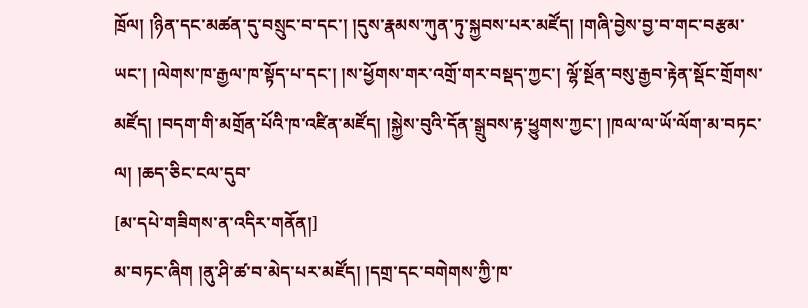ཁྲོལ། །ཉིན་དང་མཚན་དུ་བསྲུང་བ་དང་། །དུས་རྣམས་ཀུན་ཏུ་སྐྱབས་པར་མཛོད། །གཞི་བྱེས་བྱ་བ་གང་བརྩམ་ཡང་། །ལེགས་ཁ་རྒྱལ་ཁ་སྟོད་པ་དང་། །ས་ཕྱོགས་གར་འགྲོ་གར་བསྡད་ཀྱང་། ལྷོ་སྔོན་བསུ་རྒྱབ་རྟེན་སྡོང་གྲོགས་མཛོད། །བདག་གི་མགྲོན་པོའི་ཁ་འཛིན་མཛོད། །སྐྱེས་བུའི་དོན་སྒྲུབས་རྟ་ཕྱུགས་ཀྱང་། །ཁལ་ལ་ཡོ་ལོག་མ་བཏང་ལ། །ཆད་ཅིང་ངལ་དུབ་
[མ་དཔེ་གཟིགས་ན་འདིར་གནོན།]
མ་བཏང་ཞིག །ནུ་ཤི་ཚ་བ་མེད་པར་མཛོད། །དགྲ་དང་བགེགས་ཀྱི་ཁ་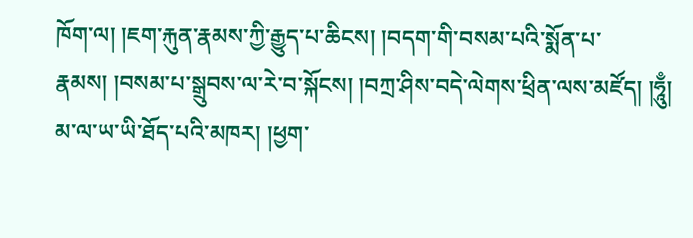ཁོག་ལ། །ཇག་རྐུན་རྣམས་ཀྱི་རྒྱུད་པ་ཆིངས། །བདག་གི་བསམ་པའི་སྨོན་པ་རྣམས། །བསམ་པ་སྒྲུབས་ལ་རེ་བ་སྐོངས། །བཀྲ་ཤིས་བདེ་ལེགས་ཕྲིན་ལས་མཛོད། །ཧཱུྃ། མ་ལ་ཡ་ཡི་ཐོད་པའི་མཁར། །ཕྱག་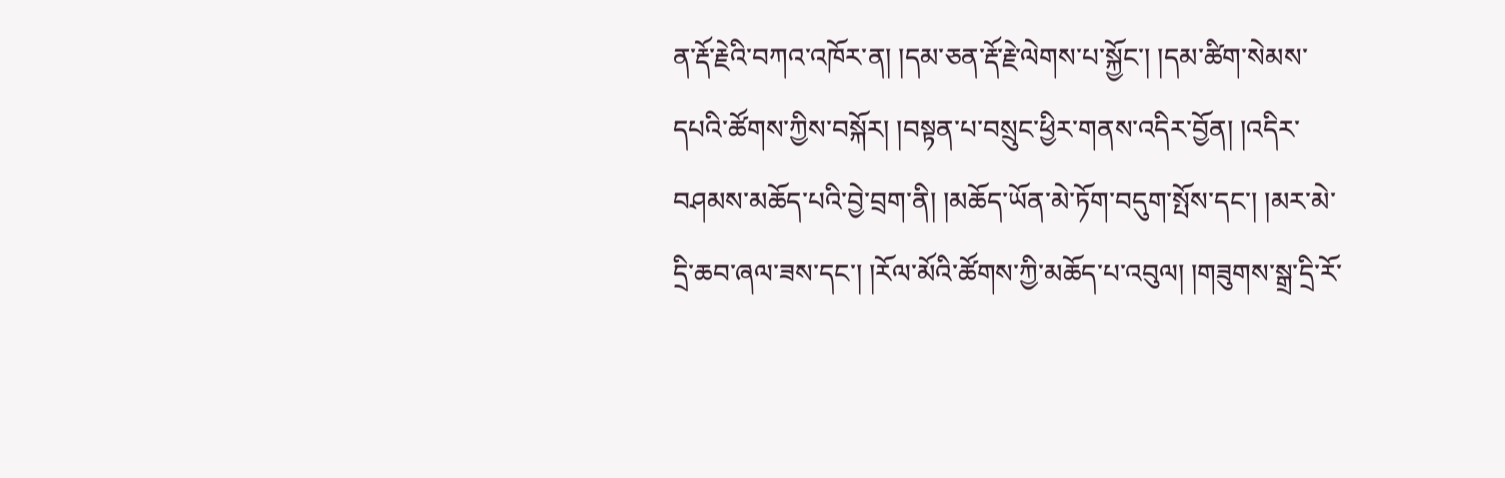ན་རྡོ་རྗེའི་བཀའ་འཁོར་ན། །དམ་ཅན་རྡོ་རྗེ་ལེགས་པ་སྐྱོང་། །དམ་ཚིག་སེམས་དཔའི་ཚོགས་ཀྱིས་བསྐོར། །བསྟན་པ་བསྲུང་ཕྱིར་གནས་འདིར་བྱོན། །འདིར་བཤམས་མཆོད་པའི་བྱེ་བྲག་ནི། །མཆོད་ཡོན་མེ་ཏོག་བདུག་སྤོས་དང་། །མར་མེ་དྲི་ཆབ་ཞལ་ཟས་དང་། །རོལ་མོའི་ཚོགས་ཀྱི་མཆོད་པ་འབུལ། །གཟུགས་སྒྲ་དྲི་རོ་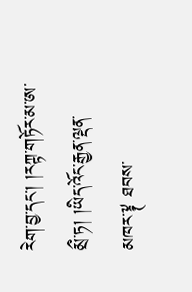རེག་བྱ་དང་། །རཀྟ་གཏོར་མ་ཨ་མྲྀ་ཏ། །ཡིད་འོང་རྒྱན་ལྡན་མཁར་༈ ཐབས་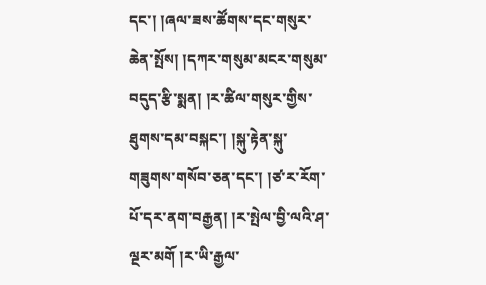དང་། །ཞལ་ཟས་ཚོགས་དང་གསུར་ཆེན་སྤོས། །དཀར་གསུམ་མངར་གསུམ་བདུད་རྩི་སྨན། །ར་ཚིལ་གསུར་གྱིས་ཐུགས་དམ་བསྐང་། །སྐུ་རྟེན་སྐུ་གཟུགས་གསོབ་ཅན་དང་། །ཙ་ར་རོག་པོ་དར་ནག་བརྒྱན། །ར་སྤེལ་བྱི་ལའི་ཤ་ལྔར་མགོ །ར་ཡི་རྒྱལ་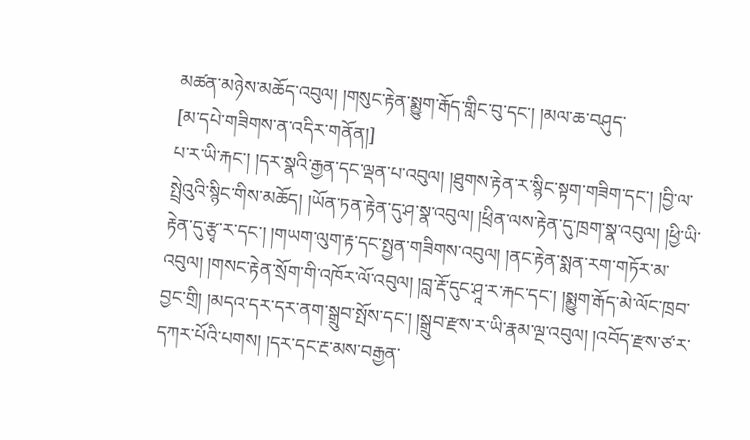མཚན་མཉེས་མཆོད་འབུལ། །གསུང་རྟེན་སྨྱུག་རྒོད་གླིང་བུ་དང་། །མལ་ཆ་བཤུད་
[མ་དཔེ་གཟིགས་ན་འདིར་གནོན།]
པ་ར་ཡི་རྐང་། །དར་སྣའི་རྒྱན་དང་ལྡན་པ་འབུལ། །ཐུགས་རྟེན་ར་སྙིང་སྟག་གཟིག་དང་། །བྱི་ལ་སྤྲེའུའི་སྙིང་གིས་མཆོད། །ཡོན་ཏན་རྟེན་དུ་ཤ་སྣ་འབུལ། །ཕྲིན་ལས་རྟེན་དུ་ཁྲག་སྣ་འབུལ། །ཕྱི་ཡི་རྟེན་དུ་རྩྭ་ར་དང་། །གཡག་ལུག་རྟ་དང་སྤྱན་གཟིགས་འབུལ། །ནང་རྟེན་སྨན་རག་གཏོར་མ་འབུལ། །གསང་རྟེན་སྲོག་གི་འཁོར་ལོ་འབུལ། །བླ་རྡོ་དུང་ཤཱ་ར་རྐང་དང་། །སྨྱུག་རྒོད་མེ་ལོང་ཁྲབ་བྱང་གྲི། །མདའ་དར་དར་ནག་སྒྲུབ་སྤོས་དང་། །སྒྲུབ་རྫས་ར་ཡི་རྣམ་ལྔ་འབུལ། །འབོད་རྫས་ཙ་ར་དཀར་པོའི་པགས། །དར་དང་རྔ་མས་བརྒྱན་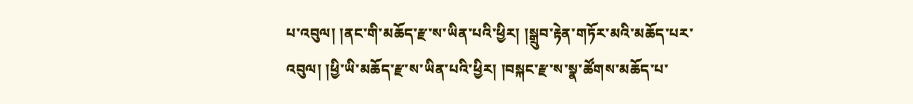པ་འབུལ། །ནང་གི་མཆོད་རྫ་ས་ཡིན་པའི་ཕྱིར། །སྒྲུབ་རྟེན་གཏོར་མའི་མཆོད་པར་འབུལ། །ཕྱི་ཡི་མཆོད་རྫ་ས་ཡིན་པའི་ཕྱིར། །བསྐང་རྫ་ས་སྣ་ཚོགས་མཆོད་པ་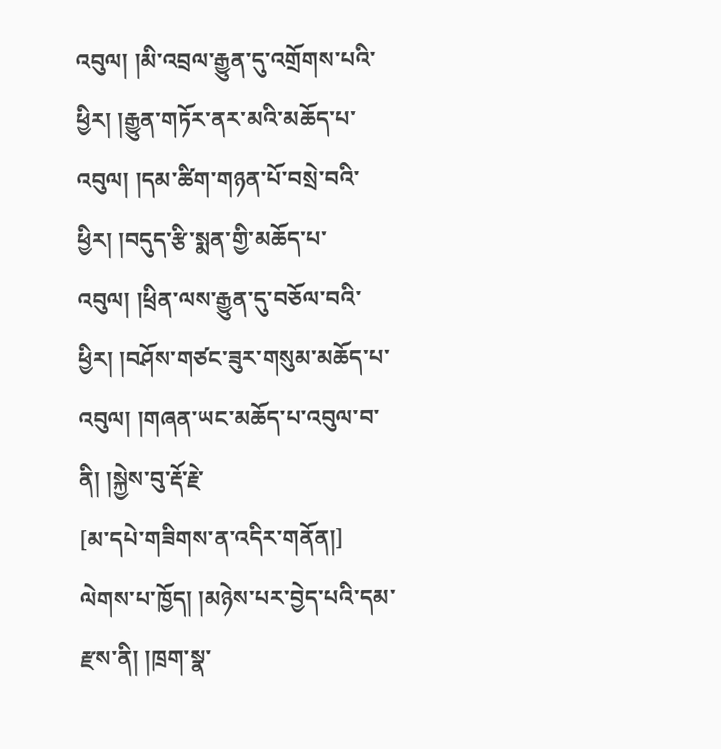འབུལ། །མི་འབྲལ་རྒྱུན་དུ་འགྲོགས་པའི་ཕྱིར། །རྒྱུན་གཏོར་ནར་མའི་མཆོད་པ་འབུལ། །དམ་ཚིག་གཉན་པོ་བསྲེ་བའི་ཕྱིར། །བདུད་རྩི་སྨན་གྱི་མཆོད་པ་འབུལ། །ཕྲིན་ལས་རྒྱུན་དུ་བཅོལ་བའི་ཕྱིར། །བཤོས་གཙང་ཟུར་གསུམ་མཆོད་པ་འབུལ། །གཞན་ཡང་མཆོད་པ་འབུལ་བ་ནི། །སྐྱེས་བུ་རྡོ་རྗེ་
[མ་དཔེ་གཟིགས་ན་འདིར་གནོན།]
ལེགས་པ་ཁྱོད། །མཉེས་པར་བྱེད་པའི་དམ་རྫས་ནི། །ཁྲག་སྣ་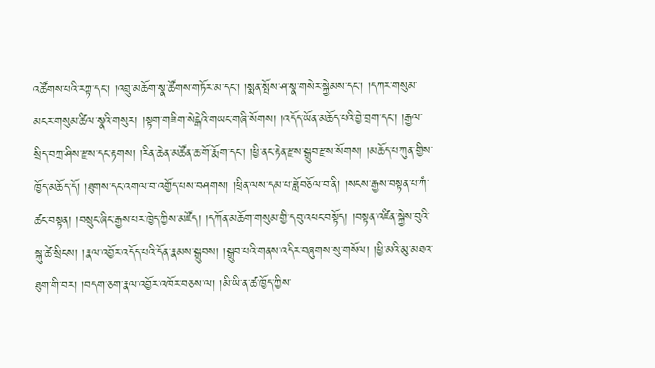འཚོགས་པའི་རཀྟ་དང་། །འབྲུ་མཆོག་སྣ་ཚོགས་གཏོར་མ་དང་། །སྨན་སྤོས་ཤ་སྣ་གསེར་སྐྱེམས་དང་། །དཀར་གསུམ་མངར་གསུམ་ཚིལ་སྣའི་གསུར། །སྟག་གཟིག་སེངྒེའི་གཡང་གཞི་སོགས། །འདོད་ཡོན་མཆོད་པའི་བྱེ་བྲག་དང་། །རྒྱལ་སྲིད་བཀྲ་ཤིས་རྫས་དང་རྟགས། །རིན་ཆེན་མཚོན་ཆ་གོ་རྨོག་དང་། །ཕྱི་ནང་རྟེན་རྫས་སྒྲུབ་རྫས་སོགས། །མཆོད་པ་ཀུན་གྱིས་ཁྱོད་མཆོད་དོ། །ཐུགས་དང་འགལ་བ་འགྱོད་པས་བཤགས། །ཕྲིན་ལས་དམ་པ་ཟློབཅོལ་བ་ནི། །སངས་རྒྱས་བསྟན་པ་ཀཾ་ཚང་བསྟན། །བསྲུང་ཞིང་རྒྱས་པར་ཁྱེད་ཀྱིས་མཛོད། །དཀོན་མཆོག་གསུམ་གྱི་དབུ་འཕང་བསྟོད། །བསྟན་འཛིན་སྐྱེས་བུའི་སྐུ་ཚེ་སྲིངས། །རྣལ་འབྱོར་འདོད་པའི་དོན་རྣམས་སྒྲུབས། །སྒྲུབ་པའི་གནས་འདིར་བཞུགས་སུ་གསོལ། །ཕྱི་མའི་མུ་མཐའ་ཐུག་གི་བར། །བདག་ཅག་རྣལ་འབྱོར་འཁོར་བཅས་ལ། །མི་ཡི་ན་ཚ་ཁྱོད་ཀྱིས་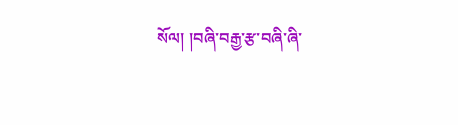སོལ། །བཞི་བརྒྱ་རྩ་བཞི་ཞི་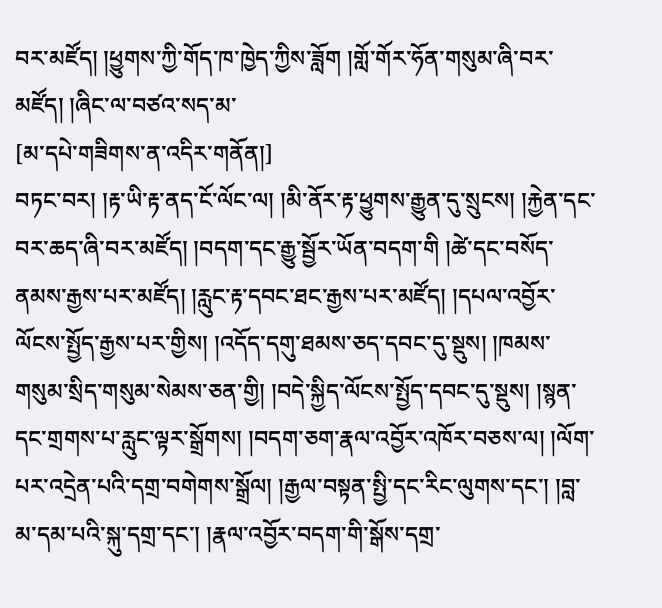བར་མཛོད། །ཕྱུགས་ཀྱི་གོད་ཁ་ཁྱེད་ཀྱིས་ཟློག །གློ་གོར་ཧོན་གསུམ་ཞི་བར་མཛོད། །ཞིང་ལ་བཙའ་སད་མ་
[མ་དཔེ་གཟིགས་ན་འདིར་གནོན།]
བཏང་བར། །རྟ་ཡི་རྟ་ནད་ངོ་ལོང་ལ། །མི་ནོར་རྟ་ཕྱུགས་རྒྱུན་དུ་སྲུངས། །རྐྱེན་དང་བར་ཆད་ཞི་བར་མཛོད། །བདག་དང་རྒྱུ་སྦྱོར་ཡོན་བདག་གི །ཚེ་དང་བསོད་ནམས་རྒྱས་པར་མཛོད། །རླུང་རྟ་དབང་ཐང་རྒྱས་པར་མཛོད། །དཔལ་འབྱོར་ལོངས་སྤྱོད་རྒྱས་པར་གྱིས། །འདོད་དགུ་ཐམས་ཅད་དབང་དུ་སྡུས། །ཁམས་གསུམ་སྲིད་གསུམ་སེམས་ཅན་གྱི། །བདེ་སྐྱིད་ལོངས་སྤྱོད་དབང་དུ་སྡུས། །སྙན་དང་གྲགས་པ་རླུང་ལྟར་སྒྲོགས། །བདག་ཅག་རྣལ་འབྱོར་འཁོར་བཅས་ལ། །ལོག་པར་འདྲེན་པའི་དགྲ་བགེགས་སྒྲོལ། །རྒྱལ་བསྟན་སྤྱི་དང་རིང་ལུགས་དང་། །བླ་མ་དམ་པའི་སྐུ་དགྲ་དང་། །རྣལ་འབྱོར་བདག་གི་སྒོས་དགྲ་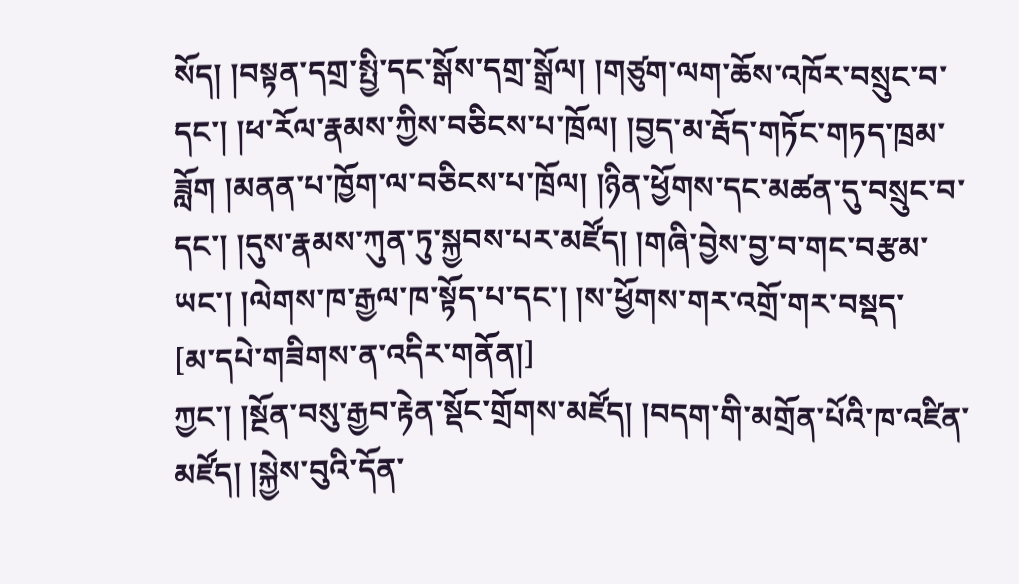སོད། །བསྟན་དགྲ་སྤྱི་དང་སྒོས་དགྲ་སྒྲོལ། །གཙུག་ལག་ཆོས་འཁོར་བསྲུང་བ་དང་། །ཕ་རོལ་རྣམས་ཀྱིས་བཅིངས་པ་ཁྲོལ། །བྱད་མ་རྦོད་གཏོང་གཏད་ཁྲམ་ཟློག །མནན་པ་ཁྱོག་ལ་བཅིངས་པ་ཁྲོལ། །ཉིན་ཕྱོགས་དང་མཚན་དུ་བསྲུང་བ་དང་། །དུས་རྣམས་ཀུན་ཏུ་སྐྱབས་པར་མཛོད། །གཞི་བྱེས་བྱ་བ་གང་བརྩམ་ཡང་། །ལེགས་ཁ་རྒྱལ་ཁ་སྟོད་པ་དང་། །ས་ཕྱོགས་གར་འགྲོ་གར་བསྡད་
[མ་དཔེ་གཟིགས་ན་འདིར་གནོན།]
ཀྱང་། །སྔོན་བསུ་རྒྱབ་རྟེན་སྡོང་གྲོགས་མཛོད། །བདག་གི་མགྲོན་པོའི་ཁ་འཛིན་མཛོད། །སྐྱེས་བུའི་དོན་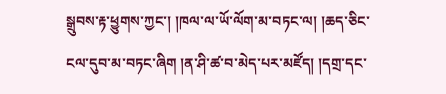སྒྲུབས་རྟ་ཕྱུགས་ཀྱང་། །ཁལ་ལ་ཡོ་ལོག་མ་བཏང་ལ། །ཆད་ཅིང་ངལ་དུབ་མ་བཏང་ཞིག །ན་ཤི་ཚ་བ་མེད་པར་མཛོད། །དགྲ་དང་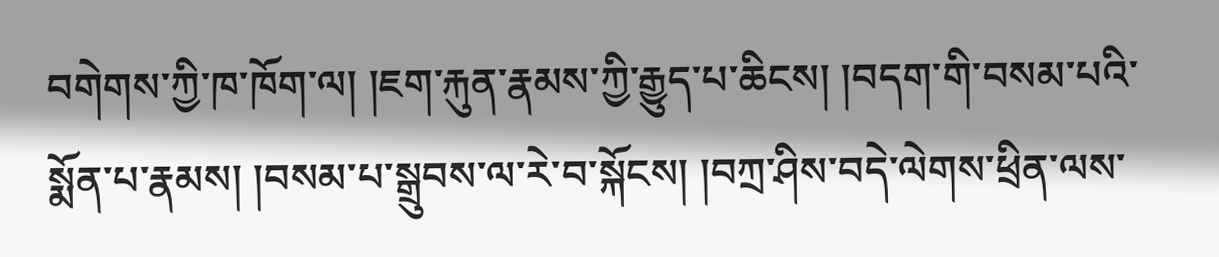བགེགས་ཀྱི་ཁ་ཁོག་ལ། །ཇག་རྐུན་རྣམས་ཀྱི་རྒྱུད་པ་ཆིངས། །བདག་གི་བསམ་པའི་སྨོན་པ་རྣམས། །བསམ་པ་སྒྲུབས་ལ་རེ་བ་སྐོངས། །བཀྲ་ཤིས་བདེ་ལེགས་ཕྲིན་ལས་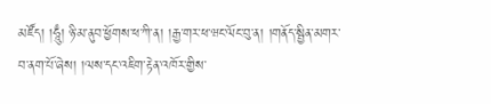མཛོད། །ཧཱུྃ། ཉི་མ་ནུབ་ཕྱོགས་ཕ་ཀི་ན། །རྒྱ་གར་ཕ་ཝང་ལོང་བུ་ན། །གནོད་སྦྱིན་མགར་བ་ནག་པོ་ཞེས། །ལས་དང་འཇིག་རྟེན་འཁོར་གྱིས་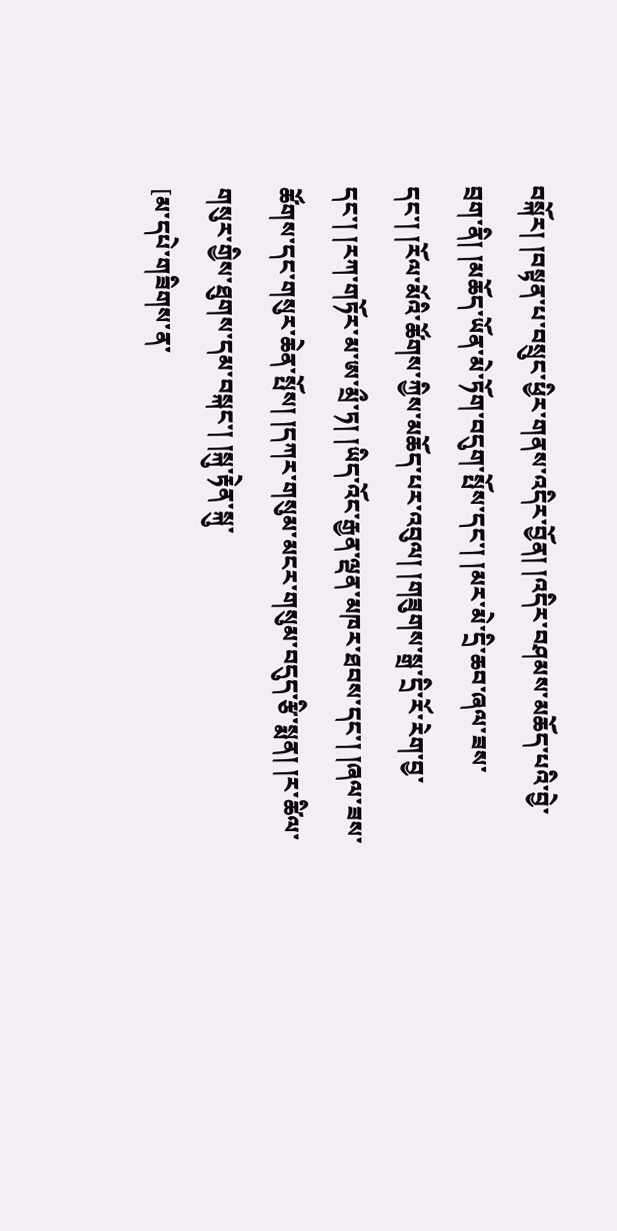བསྐོར། །བསྟན་པ་བསྲུང་ཕྱིར་གནས་འདིར་བྱོན། །འདིར་བཤམས་མཆོད་པའི་བྱེ་བྲག་ནི། །མཆོད་ཡོན་མེ་ཏོག་བདུག་སྤོས་དང་། །མར་མེ་དྲི་ཆབ་ཞལ་ཟས་དང་། །རོལ་མོའི་ཚོགས་ཀྱིས་མཆོད་པར་འབུལ། །གཟུགས་སྒྲ་དྲི་རོ་རེག་བྱ་དང་། །རཀ་གཏོར་མ་ཨ་མྲྀ་ཏ། །ཡིད་འོང་རྒྱན་ལྡན་མཁར་ཐབས་དང་། །ཞལ་ཟས་ཚོགས་དང་གསུར་ཆེན་སྤོས། །དཀར་གསུམ་མངར་གསུམ་བདུད་རྩི་སྨན། །ར་ཚིལ་གསུར་གྱིས་ཐུགས་དམ་བསྐང་། །སྐུ་རྟེན་སྐུ་
[མ་དཔེ་གཟིགས་ན་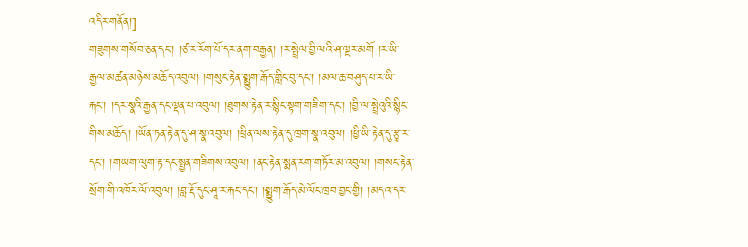འདིར་གནོན།]
གཟུགས་གསོབ་ཅན་དང་། །ཙ་ར་རོག་པོ་དར་ནག་བརྒྱན། །ར་སྤྲེལ་བྱི་ལའི་ཤ་ལྔར་མགོ །ར་ཡི་རྒྱལ་མཚན་མཉེས་མཆོད་འབུལ། །གསུང་རྟེན་སྨྱུག་རྒོད་གླིང་བུ་དང་། །མལ་ཆ་བཤུད་པ་ར་ཡི་རྐང་། །དར་སྣའི་རྒྱན་དང་ལྡན་པ་འབུལ། །ཐུགས་རྟེན་ར་སྙིང་སྟག་གཟིག་དང་། །བྱི་ལ་སྤྲེའུའི་སྙིང་གིས་མཆོད། །ཡོན་ཏན་རྟེན་དུ་ཤ་སྣ་འབུལ། །ཕྲིན་ལས་རྟེན་དུ་ཁྲག་སྣ་འབུལ། །ཕྱི་ཡི་རྟེན་དུ་རྩྭ་ར་དང་། །གཡག་ལུག་རྟ་དང་སྤྱན་གཟིགས་འབུལ། །ནང་རྟེན་སྨན་རག་གཏོར་མ་འབུལ། །གསང་རྟེན་སྲོག་གི་འཁོར་ལོ་འབུལ། །བླ་རྡོ་དུང་ཤཱ་ར་རྐང་དང་། །སྨྱུག་རྒོད་མེ་ལོང་ཁྲབ་བྱང་གྱི། །མདའ་དར་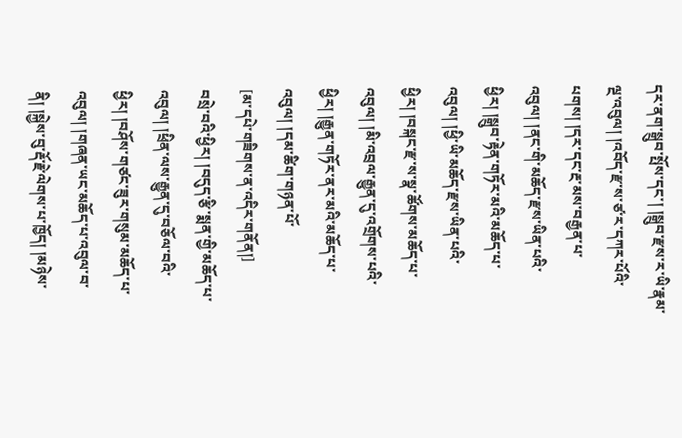དར་ནག་སྒྲུབ་སྤོས་དང་། །སྒྲུབ་རྫས་ར་ཡི་རྣམ་ལྔ་འབུལ། །འབོད་རྫ་ས་ཙ་ར་དཀར་པོའི་པགས། །དར་དང་རྔ་མས་བརྒྱན་པ་འབུལ། །ནང་གི་མཆོད་རྫས་ཡིན་པའི་ཕྱིར། །སྒྲུབ་རྟེན་གཏོར་མའི་མཆོད་པ་འབུལ། །ཕྱི་ཡི་མཆོད་རྫས་ཡིན་པའི་ཕྱིར། །བསྐང་རྫ་ས་སྣ་ཚོགས་མཆོད་པ་འབུལ། །མི་འབྲལ་རྒྱུན་དུ་འགྲོགས་པའི་ཕྱིར། །རྒྱུན་གཏོར་ནར་མའི་མཆོད་པ་འབུལ། །དམ་ཚིག་གཉན་པོ་
[མ་དཔེ་གཟིགས་ན་འདིར་གནོན།]
བསྲེ་བའི་ཕྱིར། །བདུད་རྩི་སྨན་གྱི་མཆོད་པ་འབུལ། །ཕྲིན་ལས་རྒྱུན་དུ་བཅོལ་བའི་ཕྱིར། །བཤོས་གཙང་ཟུར་གསུམ་མཆོད་པ་འབུལ། །གཞན་ཡང་མཆོད་པ་འབུལ་བ་ནི། །སྐྱེས་བུ་རྡོ་རྗེ་ལེགས་པ་ཁྱོད། །མཉེས་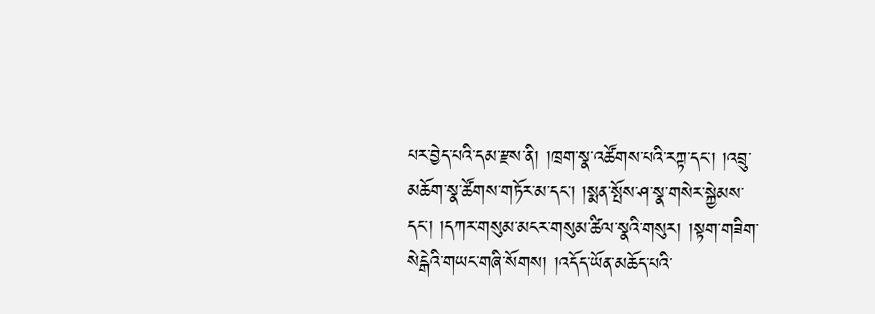པར་བྱེད་པའི་དམ་རྫས་ནི། །ཁྲག་སྣ་འཚོགས་པའི་རཀྟ་དང་། །འབྲུ་མཆོག་སྣ་ཚོགས་གཏོར་མ་དང་། །སྨན་སྤོས་ཤ་སྣ་གསེར་སྐྱེམས་དང་། །དཀར་གསུམ་མངར་གསུམ་ཚིལ་སྣའི་གསུར། །སྟག་གཟིག་སེངྒེའི་གཡང་གཞི་སོགས། །འདོད་ཡོན་མཆོད་པའི་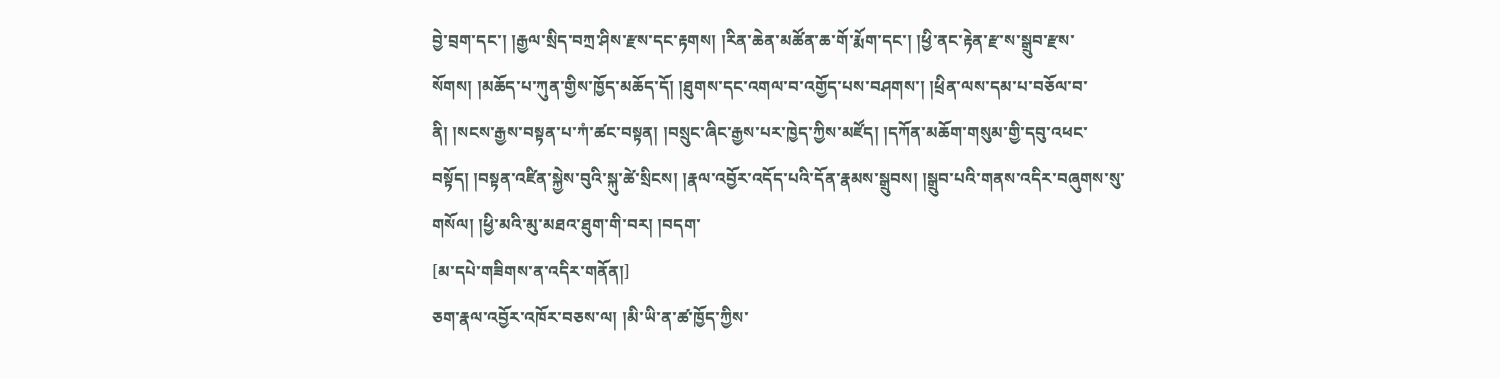བྱེ་བྲག་དང་། །རྒྱལ་སྲིད་བཀྲ་ཤིས་རྫས་དང་རྟགས། །རིན་ཆེན་མཚོན་ཆ་གོ་རྨོག་དང་། །ཕྱི་ནང་རྟེན་རྫ་ས་སྒྲུབ་རྫས་སོགས། །མཆོད་པ་ཀུན་གྱིས་ཁྱོད་མཆོད་དོ། །ཐུགས་དང་འགལ་བ་འགྱོད་པས་བཤགས་། །ཕྲིན་ལས་དམ་པ་བཅོལ་བ་ནི། །སངས་རྒྱས་བསྟན་པ་ཀཾ་ཚང་བསྟན། །བསྲུང་ཞིང་རྒྱས་པར་ཁྱེད་ཀྱིས་མཛོད། །དཀོན་མཆོག་གསུམ་གྱི་དབུ་འཕང་བསྟོད། །བསྟན་འཛིན་སྐྱེས་བུའི་སྐུ་ཚེ་སྲིངས། །རྣལ་འབྱོར་འདོད་པའི་དོན་རྣམས་སྒྲུབས། །སྒྲུབ་པའི་གནས་འདིར་བཞུགས་སུ་གསོལ། །ཕྱི་མའི་མུ་མཐའ་ཐུག་གི་བར། །བདག་
[མ་དཔེ་གཟིགས་ན་འདིར་གནོན།]
ཅག་རྣལ་འབྱོར་འཁོར་བཅས་ལ། །མི་ཡི་ན་ཚ་ཁྱོད་ཀྱིས་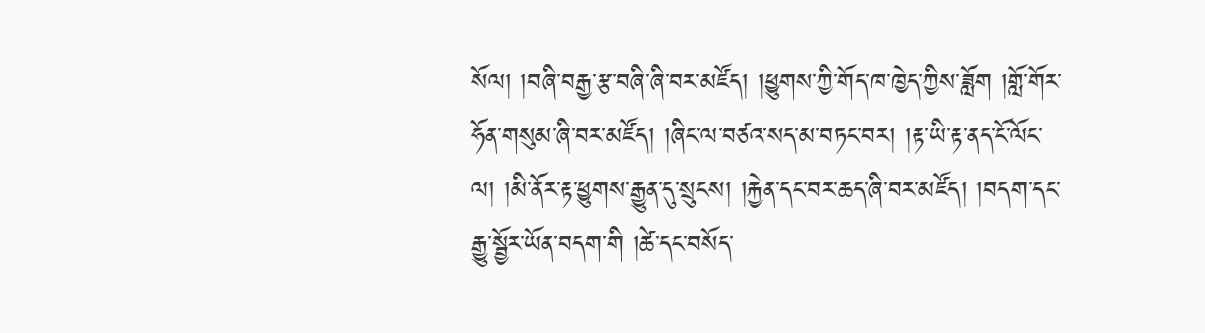སོལ། །བཞི་བརྒྱ་རྩ་བཞི་ཞི་བར་མཛོད། །ཕྱུགས་ཀྱི་གོད་ཁ་ཁྱེད་ཀྱིས་ཟློག །གློ་གོར་ཧོན་གསུམ་ཞི་བར་མཛོད། །ཞིང་ལ་བཙའ་སད་མ་བཏང་བར། །རྟ་ཡི་རྟ་ནད་ངོ་ལོང་ལ། །མི་ནོར་རྟ་ཕྱུགས་རྒྱུན་དུ་སྲུངས། །རྐྱེན་དང་བར་ཆད་ཞི་བར་མཛོད། །བདག་དང་རྒྱུ་སྦྱོར་ཡོན་བདག་གི །ཚེ་དང་བསོད་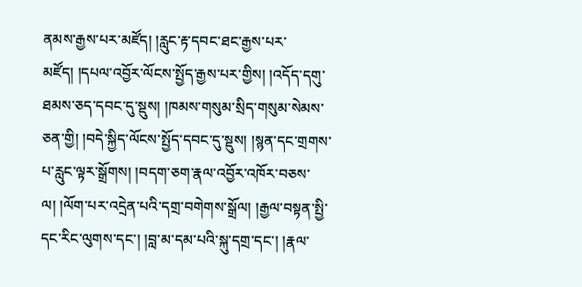ནམས་རྒྱས་པར་མཛོད། །རླུང་རྟ་དབང་ཐང་རྒྱས་པར་མཛོད། །དཔལ་འབྱོར་ལོངས་སྤྱོད་རྒྱས་པར་གྱིས། །འདོད་དགུ་ཐམས་ཅད་དབང་དུ་སྡུས། །ཁམས་གསུམ་སྲིད་གསུམ་སེམས་ཅན་གྱི། །བདེ་སྐྱིད་ལོངས་སྤྱོད་དབང་དུ་སྡུས། །སྙན་དང་གྲགས་པ་རླུང་ལྟར་སྒྲོགས། །བདག་ཅག་རྣལ་འབྱོར་འཁོར་བཅས་ལ། །ལོག་པར་འདྲེན་པའི་དགྲ་བགེགས་སྒྲོལ། །རྒྱལ་བསྟན་སྤྱི་དང་རིང་ལུགས་དང་། །བླ་མ་དམ་པའི་སྐུ་དགྲ་དང་། །རྣལ་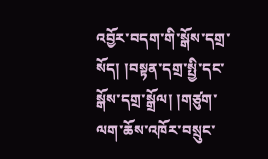འབྱོར་བདག་གི་སྒོས་དགྲ་སོད། །བསྟན་དགྲ་སྤྱི་དང་སྒོས་དགྲ་སྒྲོལ། །གཙུག་ལག་ཆོས་འཁོར་བསྲུང་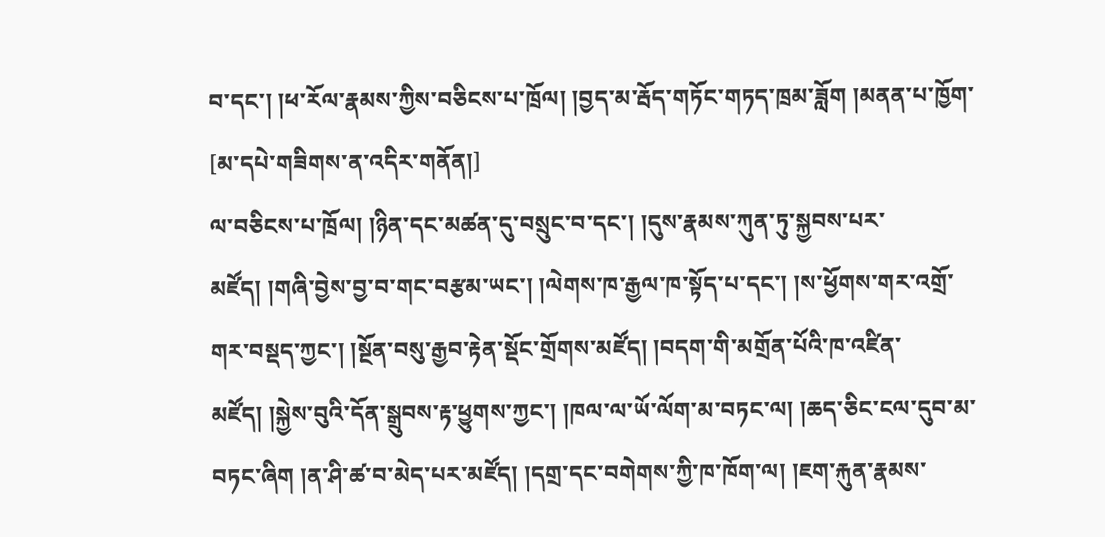བ་དང་། །ཕ་རོལ་རྣམས་ཀྱིས་བཅིངས་པ་ཁྲོལ། །བྱད་མ་རྦོད་གཏོང་གཏད་ཁྲམ་ཟློག །མནན་པ་ཁྱོག་
[མ་དཔེ་གཟིགས་ན་འདིར་གནོན།]
ལ་བཅིངས་པ་ཁྲོལ། །ཉིན་དང་མཚན་དུ་བསྲུང་བ་དང་། །དུས་རྣམས་ཀུན་ཏུ་སྐྱབས་པར་མཛོད། །གཞི་བྱེས་བྱ་བ་གང་བརྩམ་ཡང་། །ལེགས་ཁ་རྒྱལ་ཁ་སྟོད་པ་དང་། །ས་ཕྱོགས་གར་འགྲོ་གར་བསྡད་ཀྱང་། །སྔོན་བསུ་རྒྱབ་རྟེན་སྡོང་གྲོགས་མཛོད། །བདག་གི་མགྲོན་པོའི་ཁ་འཛིན་མཛོད། །སྐྱེས་བུའི་དོན་སྒྲུབས་རྟ་ཕྱུགས་ཀྱང་། །ཁལ་ལ་ཡོ་ལོག་མ་བཏང་ལ། །ཆད་ཅིང་ངལ་དུབ་མ་བཏང་ཞིག །ན་ཤི་ཚ་བ་མེད་པར་མཛོད། །དགྲ་དང་བགེགས་ཀྱི་ཁ་ཁོག་ལ། །ཇག་རྐུན་རྣམས་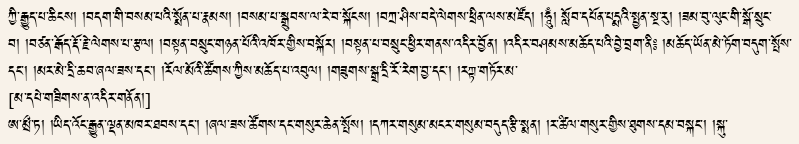ཀྱི་རྒྱུད་པ་ཆིངས། །བདག་གི་བསམ་པའི་སྨོན་པ་རྣམས། །བསམ་པ་སྒྲུབས་ལ་རེ་བ་སྐོངས། །བཀྲ་ཤིས་བདེ་ལེགས་ཕྲིན་ལས་མཛོད། །ཧཱུྃ། སློབ་དཔོན་པདྨའི་སྤྱན་སྔ་རུ། །ཟམ་བུ་ལུང་གི་སྒོ་སྲུང་བ། །བཙན་རྒོད་རྡོ་རྗེ་ལེགས་པ་རྩལ། །བསྟན་བསྲུང་གཉན་པོའི་འཁོར་གྱིས་བསྐོར། །བསྟན་པ་བསྲུང་ཕྱིར་གནས་འདིར་བྱོན། །འདིར་བཤམས་མཆོད་པའི་བྱེ་བྲག་ནི༔ །མཆོད་ཡོན་མེ་ཏོག་བདུག་སྤོས་དང་། །མར་མེ་དྲི་ཆབ་ཞལ་ཟས་དང་། །རོལ་མོའི་ཚོགས་ཀྱིས་མཆོད་པ་འབུལ། །གཟུགས་སྒྲ་དྲི་རོ་རེག་བྱ་དང་། །རཀྟ་གཏོར་མ་
[མ་དཔེ་གཟིགས་ན་འདིར་གནོན།]
ཨ་མྲྀ་ཏ། །ཡིད་འོང་རྒྱུན་ལྡན་མཁར་ཐབས་དང་། །ཞལ་ཟས་ཚོགས་དང་གསུར་ཆེན་སྤོས། །དཀར་གསུམ་མངར་གསུམ་བདུད་རྩི་སྨན། །ར་ཚིལ་གསུར་གྱིས་ཐུགས་དམ་བསྐང་། །སྐུ་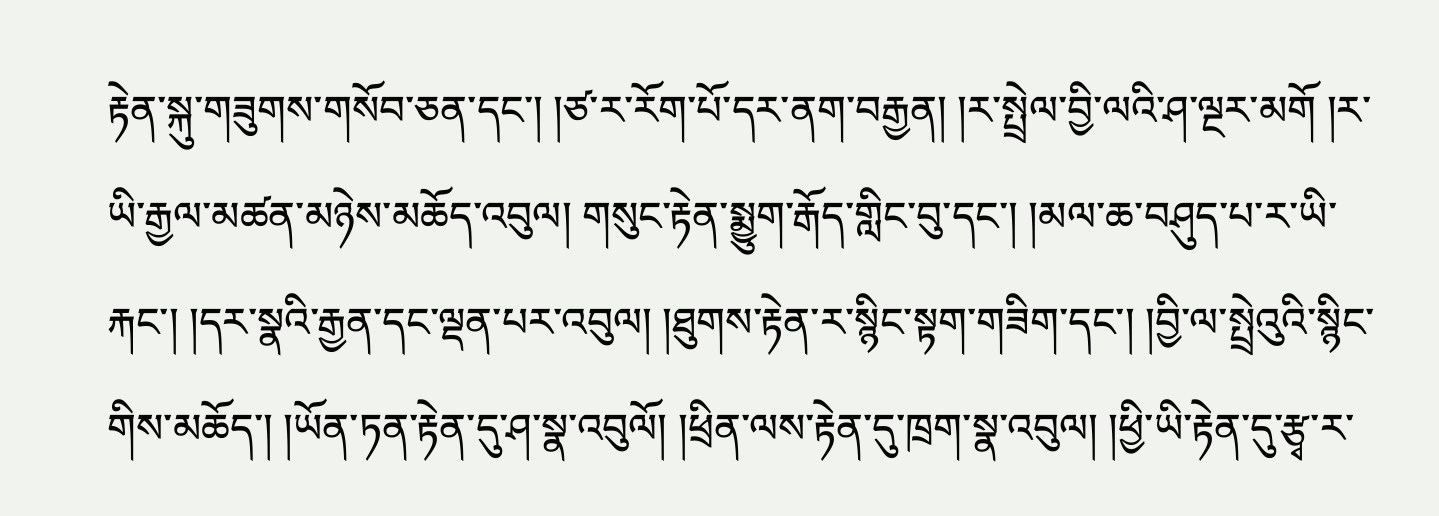རྟེན་སྐུ་གཟུགས་གསོབ་ཅན་དང་། །ཙ་ར་རོག་པོ་དར་ནག་བརྒྱན། །ར་སྤྲེལ་བྱི་ལའི་ཤ་ལྔར་མགོ །ར་ཡི་རྒྱལ་མཚན་མཉེས་མཆོད་འབུལ། གསུང་རྟེན་སྨྱུག་རྒོད་གླིང་བུ་དང་། །མལ་ཆ་བཤུད་པ་ར་ཡི་རྐང་། །དར་སྣའི་རྒྱན་དང་ལྡན་པར་འབུལ། །ཐུགས་རྟེན་ར་སྙིང་སྟག་གཟིག་དང་། །བྱི་ལ་སྤྲེའུའི་སྙིང་གིས་མཆོད་། །ཡོན་ཏན་རྟེན་དུ་ཤ་སྣ་འབུལོ། །ཕྲིན་ལས་རྟེན་དུ་ཁྲག་སྣ་འབུལ། །ཕྱི་ཡི་རྟེན་དུ་རྩྭ་ར་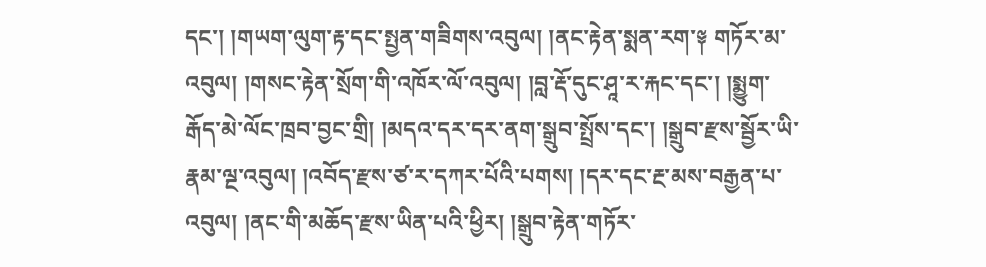དང་། །གཡག་ལུག་རྟ་དང་སྤྱན་གཟིགས་འབུལ། །ནང་རྟེན་སྨན་རག་༈ གཏོར་མ་འབུལ། །གསང་རྟེན་སྲོག་གི་འཁོར་ལོ་འབུལ། །བླ་རྡོ་དུང་ཤཱ་ར་རྐང་དང་། །སྨྱུག་རྒོད་མེ་ལོང་ཁྲབ་བྱང་གྲི། །མདའ་དར་དར་ནག་སྒྲུབ་སྤྲོས་དང་། །སྒྲུབ་རྫས་སྦྱོར་ཡི་རྣམ་ལྔ་འབུལ། །འབོད་རྫས་ཙ་ར་དཀར་པོའི་པགས། །དར་དང་རྔ་མས་བརྒྱན་པ་འབུལ། །ནང་གི་མཆོད་རྫས་ཡིན་པའི་ཕྱིར། །སྒྲུབ་རྟེན་གཏོར་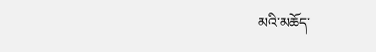མའི་མཆོད་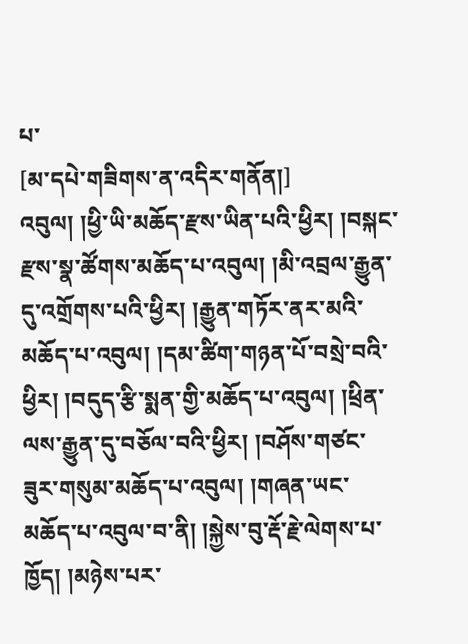པ་
[མ་དཔེ་གཟིགས་ན་འདིར་གནོན།]
འབུལ། །ཕྱི་ཡི་མཆོད་རྫས་ཡིན་པའི་ཕྱིར། །བསྐང་རྫས་སྣ་ཚོགས་མཆོད་པ་འབུལ། །མི་འབྲལ་རྒྱུན་དུ་འགྲོགས་པའི་ཕྱིར། །རྒྱུན་གཏོར་ནར་མའི་མཆོད་པ་འབུལ། །དམ་ཚིག་གཉན་པོ་བསྲེ་བའི་ཕྱིར། །བདུད་རྩི་སྨན་གྱི་མཆོད་པ་འབུལ། །ཕྲིན་ལས་རྒྱུན་དུ་བཅོལ་བའི་ཕྱིར། །བཤོས་གཙང་ཟུར་གསུམ་མཆོད་པ་འབུལ། །གཞན་ཡང་མཆོད་པ་འབུལ་བ་ནི། །སྐྱེས་བུ་རྡོ་རྗེ་ལེགས་པ་ཁྱོད། །མཉེས་པར་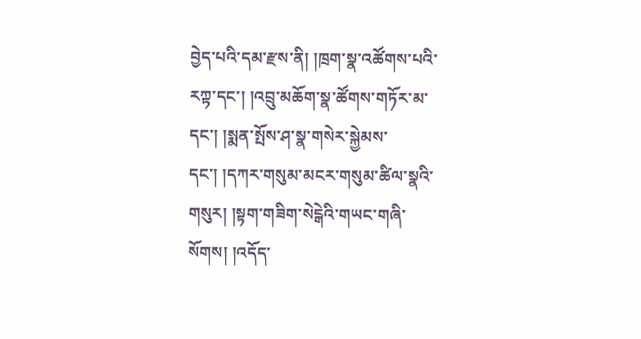བྱེད་པའི་དམ་རྫས་ནི། །ཁྲག་སྣ་འཚོགས་པའི་རཀྟ་དང་། །འབྲུ་མཆོག་སྣ་ཚོགས་གཏོར་མ་དང་། །སྨན་སྤོས་ཤ་སྣ་གསེར་སྐྱེམས་དང་། །དཀར་གསུམ་མངར་གསུམ་ཚིལ་སྣའི་གསུར། །སྟག་གཟིག་སེངྒེའི་གཡང་གཞི་སོགས། །འདོད་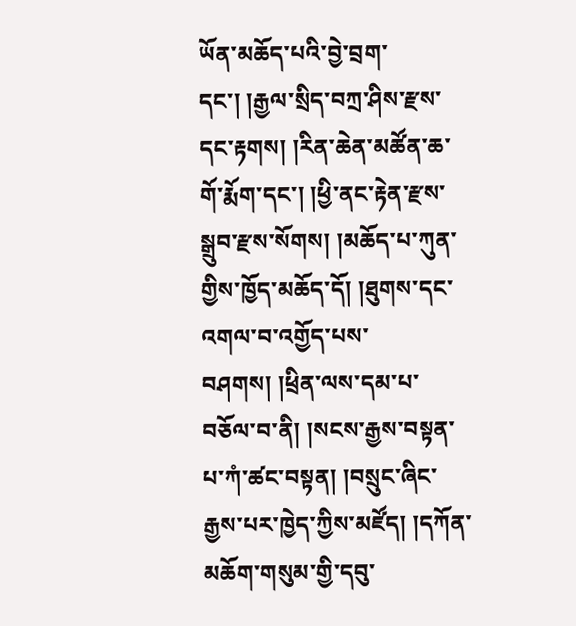ཡོན་མཆོད་པའི་བྱེ་བྲག་དང་། །རྒྱལ་སྲིད་བཀྲ་ཤིས་རྫས་དང་རྟགས། །རིན་ཆེན་མཚོན་ཆ་གོ་རྨོག་དང་། །ཕྱི་ནང་རྟེན་རྫས་སྒྲུབ་རྫས་སོགས། །མཆོད་པ་ཀུན་གྱིས་ཁྱོད་མཆོད་དོ། །ཐུགས་དང་འགལ་བ་འགྱོད་པས་བཤགས། །ཕྲིན་ལས་དམ་པ་བཅོལ་བ་ནི། །སངས་རྒྱས་བསྟན་པ་ཀཾ་ཚང་བསྟན། །བསྲུང་ཞིང་རྒྱས་པར་ཁྱེད་ཀྱིས་མཛོད། །དཀོན་མཆོག་གསུམ་གྱི་དབུ་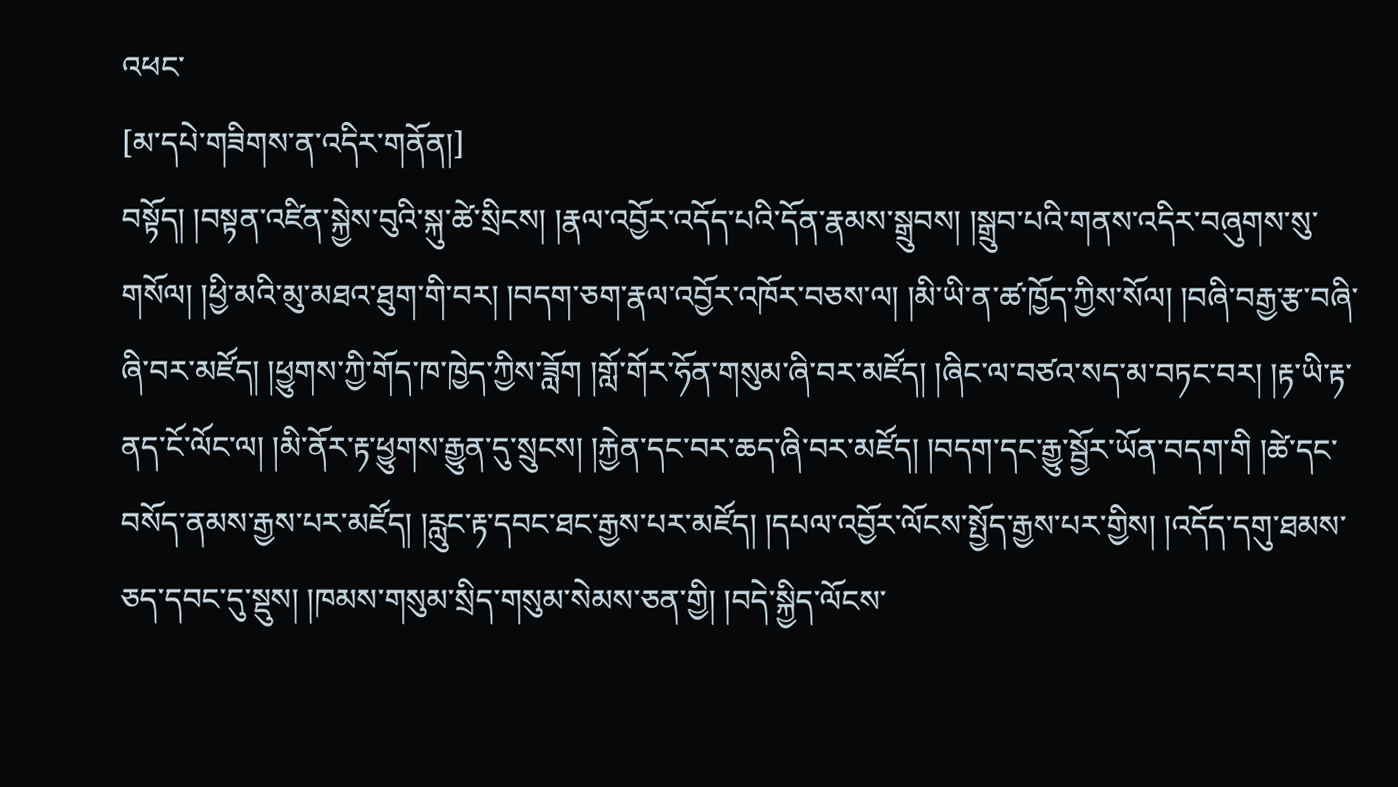འཕང་
[མ་དཔེ་གཟིགས་ན་འདིར་གནོན།]
བསྟོད། །བསྟན་འཛིན་སྐྱེས་བུའི་སྐུ་ཚེ་སྲིངས། །རྣལ་འབྱོར་འདོད་པའི་དོན་རྣམས་སྒྲུབས། །སྒྲུབ་པའི་གནས་འདིར་བཞུགས་སུ་གསོལ། །ཕྱི་མའི་མུ་མཐའ་ཐུག་གི་བར། །བདག་ཅག་རྣལ་འབྱོར་འཁོར་བཅས་ལ། །མི་ཡི་ན་ཚ་ཁྱོད་ཀྱིས་སོལ། །བཞི་བརྒྱ་རྩ་བཞི་ཞི་བར་མཛོད། །ཕྱུགས་ཀྱི་གོད་ཁ་ཁྱེད་ཀྱིས་ཟློག །གློ་གོར་ཧོན་གསུམ་ཞི་བར་མཛོད། །ཞིང་ལ་བཙའ་སད་མ་བཏང་བར། །རྟ་ཡི་རྟ་ནད་ངོ་ལོང་ལ། །མི་ནོར་རྟ་ཕྱུགས་རྒྱུན་དུ་སྲུངས། །རྐྱེན་དང་བར་ཆད་ཞི་བར་མཛོད། །བདག་དང་རྒྱུ་སྦྱོར་ཡོན་བདག་གི །ཚེ་དང་བསོད་ནམས་རྒྱས་པར་མཛོད། །རླུང་རྟ་དབང་ཐང་རྒྱས་པར་མཛོད། །དཔལ་འབྱོར་ལོངས་སྤྱོད་རྒྱས་པར་གྱིས། །འདོད་དགུ་ཐམས་ཅད་དབང་དུ་སྡུས། །ཁམས་གསུམ་སྲིད་གསུམ་སེམས་ཅན་གྱི། །བདེ་སྐྱིད་ལོངས་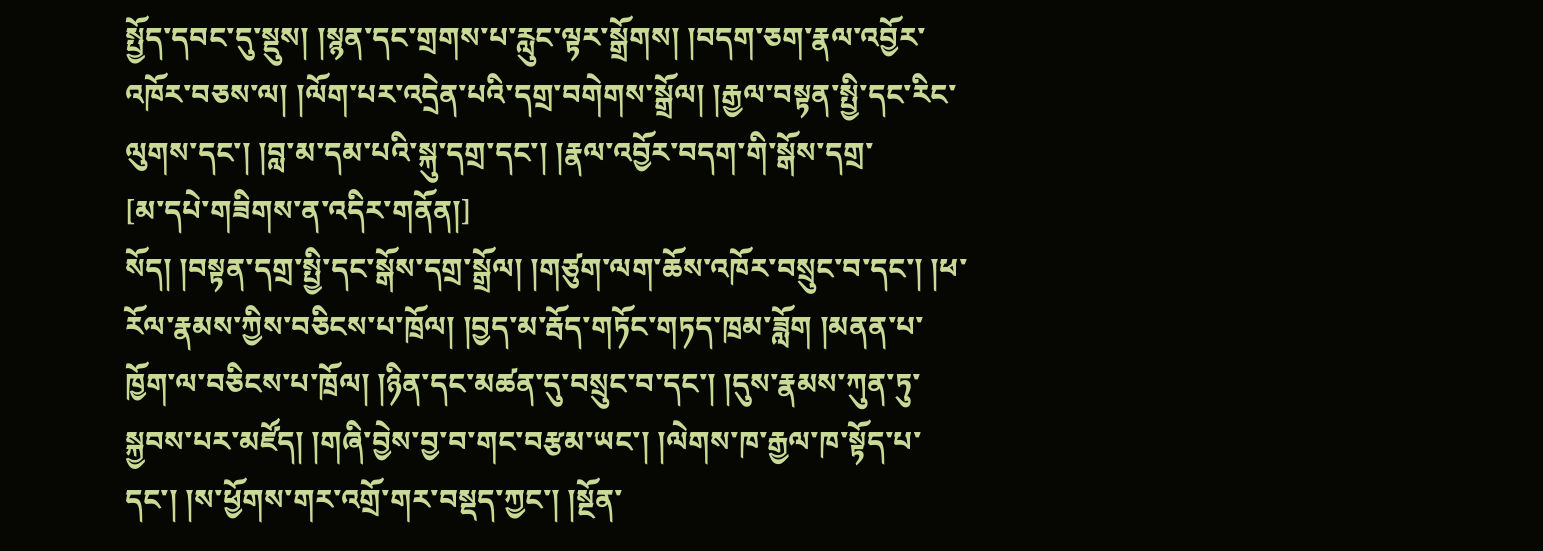སྤྱོད་དབང་དུ་སྡུས། །སྙན་དང་གྲགས་པ་རླུང་ལྟར་སྒྲོགས། །བདག་ཅག་རྣལ་འབྱོར་འཁོར་བཅས་ལ། །ལོག་པར་འདྲེན་པའི་དགྲ་བགེགས་སྒྲོལ། །རྒྱལ་བསྟན་སྤྱི་དང་རིང་ལུགས་དང་། །བླ་མ་དམ་པའི་སྐུ་དགྲ་དང་། །རྣལ་འབྱོར་བདག་གི་སྒོས་དགྲ་
[མ་དཔེ་གཟིགས་ན་འདིར་གནོན།]
སོད། །བསྟན་དགྲ་སྤྱི་དང་སྒོས་དགྲ་སྒྲོལ། །གཙུག་ལག་ཆོས་འཁོར་བསྲུང་བ་དང་། །ཕ་རོལ་རྣམས་ཀྱིས་བཅིངས་པ་ཁྲོལ། །བྱད་མ་རྦོད་གཏོང་གཏད་ཁྲམ་ཟློག །མནན་པ་ཁྱོག་ལ་བཅིངས་པ་ཁྲོལ། །ཉིན་དང་མཚན་དུ་བསྲུང་བ་དང་། །དུས་རྣམས་ཀུན་ཏུ་སྐྱབས་པར་མཛོད། །གཞི་བྱེས་བྱ་བ་གང་བརྩམ་ཡང་། །ལེགས་ཁ་རྒྱལ་ཁ་སྟོད་པ་དང་། །ས་ཕྱོགས་གར་འགྲོ་གར་བསྡད་ཀྱང་། །སྔོན་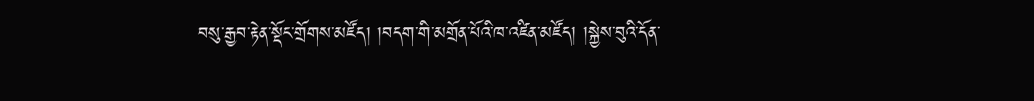བསུ་རྒྱབ་རྟེན་སྡོང་གྲོགས་མཛོད། །བདག་གི་མགྲོན་པོའི་ཁ་འཛིན་མཛོད། །སྐྱེས་བུའི་དོན་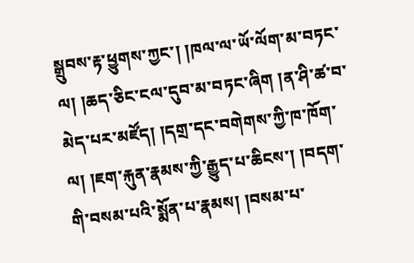སྒྲུབས་རྟ་ཕྱུགས་ཀྱང་། །ཁལ་ལ་ཡོ་ལོག་མ་བཏང་ལ། །ཆད་ཅིང་ངལ་དུབ་མ་བཏང་ཞིག །ན་ཤི་ཚ་བ་མེད་པར་མཛོད། །དགྲ་དང་བགེགས་ཀྱི་ཁ་ཁོག་ལ། །ཇག་རྐུན་རྣམས་ཀྱི་རྒྱུད་པ་ཆིངས་། །བདག་གི་བསམ་པའི་སྨོན་པ་རྣམས། །བསམ་པ་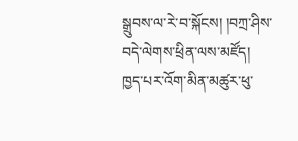སྒྲུབས་ལ་རེ་བ་སྐོངས། །བཀྲ་ཤིས་བདེ་ལེགས་ཕྲིན་ལས་མཛོད། ཁྱད་པར་འོག་མིན་མཚུར་ཕུ་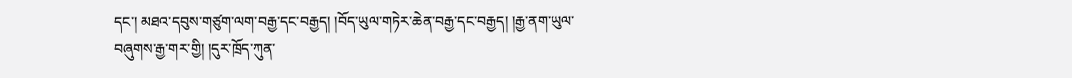དང་། མཐའ་དབུས་གཙུག་ལག་བརྒྱ་དང་བརྒྱད། །བོད་ཡུལ་གཏེར་ཆེན་བརྒྱ་དང་བརྒྱད། །རྒྱ་ནག་ཡུལ་བཞུགས་རྒྱ་གར་གྱི། །དུར་ཁྲོད་ཀུན་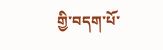གྱི་བདག་པོ་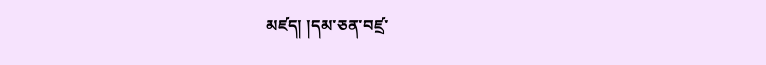མཛད། །དམ་ཅན་བཛྲ་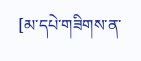[མ་དཔེ་གཟིགས་ན་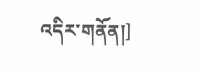འདིར་གནོན།]